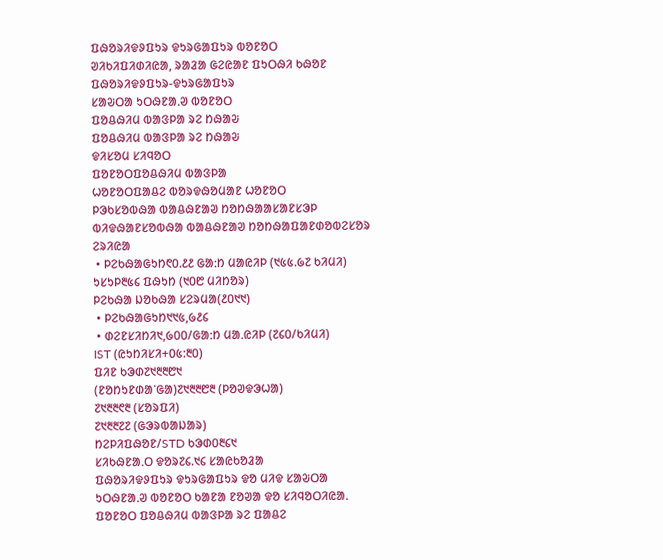ᱯᱷᱚᱨᱤᱫᱽᱯᱩᱨ ᱫᱩᱨᱜᱟᱯᱩᱨ ᱵᱚᱱᱚᱛ
ᱣᱤᱠᱤᱯᱤᱰᱤᱭᱟ, ᱨᱟᱲᱟ ᱜᱮᱭᱟᱱ ᱯᱩᱛᱷᱤ ᱠᱷᱚᱱ
ᱯᱷᱚᱨᱤᱫᱽᱯᱩᱨ-ᱫᱩᱨᱜᱟᱯᱩᱨ
ᱥᱟᱶᱛᱟ ᱩᱛᱷᱱᱟᱹᱣ ᱵᱚᱱᱚᱛ
ᱯᱚᱪᱷᱤᱢ ᱵᱟᱝᱞᱟ ᱨᱮ ᱴᱷᱟᱶ
ᱯᱚᱪᱷᱤᱢ ᱵᱟᱝᱞᱟ ᱨᱮ ᱴᱷᱟᱶ
ᱫᱤᱥᱚᱢ ᱥᱤᱧᱚᱛ
ᱯᱚᱱᱚᱛᱯᱚᱪᱷᱤᱢ ᱵᱟᱝᱞᱟ
ᱦᱚᱱᱚᱛᱯᱟᱪᱮ ᱵᱚᱨᱫᱷᱚᱢᱟᱱ ᱦᱚᱱᱚᱛ
ᱞᱳᱠᱥᱚᱵᱷᱟ ᱵᱟᱪᱷᱱᱟᱣ ᱴᱚᱴᱷᱟᱟᱥᱟᱱᱥᱳᱞ
ᱵᱤᱫᱷᱟᱱᱥᱚᱵᱷᱟ ᱵᱟᱪᱷᱱᱟᱣ ᱴᱚᱴᱷᱟᱯᱟᱱᱰᱚᱵᱮᱥᱚᱨ
ᱮᱨᱤᱭᱟ
 • ᱞᱮᱠᱷᱟᱜᱩᱴ᱖᱐.᱒᱒ ᱜᱟᱺᱴ ᱢᱟᱭᱤᱞ (᱑᱕᱕.᱙᱗ ᱠᱤᱢᱤ)
ᱩᱥᱩᱞ᱓᱕᱔ ᱯᱷᱩᱴ (᱑᱐᱘ ᱢᱤᱴᱚᱨ)
ᱞᱮᱠᱷᱟ ᱡᱚᱠᱷᱟ ᱥᱮᱨᱢᱟ(᱒᱐᱑᱑)
 • ᱞᱮᱠᱷᱟᱜᱩᱴ᱑᱑᱕,᱙᱒᱔
 • ᱰᱮᱱᱥᱤᱴᱤ᱑,᱙᱐᱐/ᱜᱟᱺᱴ ᱢᱟᱹᱭᱤᱞ (᱗᱔᱐/ᱠᱤᱢᱤ)
IST (ᱭᱩᱴᱤᱥᱤ+᱐᱕:᱓᱐)
ᱯᱤᱱ ᱠᱳᱰ᱗᱑᱓᱓᱘᱑
(ᱱᱚᱴᱩᱱᱰᱟᱸᱜᱟ)᱗᱑᱓᱓᱘᱓ (ᱞᱚᱣᱫᱳᱦᱟ)
᱗᱑᱓᱓᱖᱓ (ᱥᱚᱨᱯᱤ)
᱗᱑᱓᱓᱗᱗ (ᱜᱳᱨᱵᱟᱡᱟᱨ)
ᱴᱮᱞᱤᱯᱷᱚᱱ/STD ᱠᱳᱰ᱐᱓᱔᱑
ᱥᱤᱠᱷᱱᱟᱹᱛ ᱫᱚᱨ᱗᱔.᱑᱔ ᱥᱟᱭᱠᱚᱲᱟ
ᱯᱷᱚᱨᱤᱫᱽᱯᱩᱨ ᱫᱩᱨᱜᱟᱯᱩᱨ ᱫᱚ ᱢᱤᱫ ᱥᱟᱶᱛᱟ ᱩᱛᱷᱱᱟᱹᱣ ᱵᱚᱱᱚᱛ ᱠᱟᱱᱟ ᱱᱚᱣᱟ ᱫᱚ ᱥᱤᱧᱚᱛᱤᱭᱟᱹ ᱯᱚᱱᱚᱛ ᱯᱚᱪᱷᱤᱢ ᱵᱟᱝᱞᱟ ᱨᱮ ᱯᱟᱪᱮ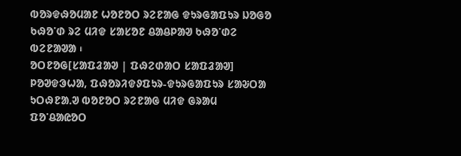ᱵᱚᱨᱫᱷᱚᱢᱟᱱ ᱦᱚᱱᱚᱛ ᱨᱮᱱᱟᱜ ᱫᱩᱨᱜᱟᱯᱩᱨ ᱡᱚᱜᱚ ᱠᱷᱚᱸᱰ ᱨᱮ ᱢᱤᱫ ᱥᱟᱥᱚᱱ ᱪᱟᱪᱞᱟᱣ ᱠᱷᱚᱸᱰᱮ ᱵᱮᱱᱟᱣᱟ ᱾
ᱚᱛᱱᱚᱜ[ᱥᱟᱯᱲᱟᱣ | ᱯᱷᱮᱰᱟᱛ ᱥᱟᱯᱲᱟᱣ]
ᱞᱚᱣᱫᱳᱦᱟ, ᱯᱷᱚᱨᱤᱫᱽᱯᱩᱨ-ᱫᱩᱨᱜᱟᱯᱩᱨ ᱥᱟᱶᱛᱟ ᱩᱛᱷᱱᱟᱹᱣ ᱵᱚᱱᱚᱛ ᱨᱮᱱᱟᱜ ᱢᱤᱫ ᱜᱨᱟᱢ ᱯᱚᱸᱪᱟᱭᱚᱛ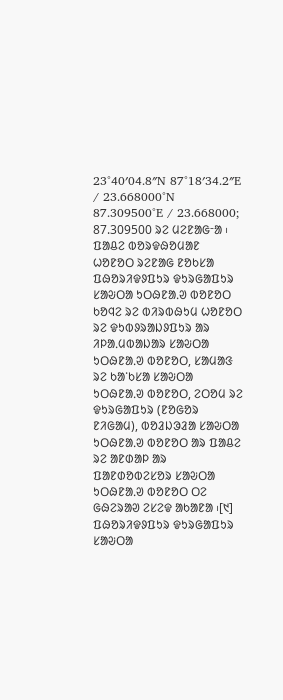23°40′04.8″N 87°18′34.2″E / 23.668000°N 87.309500°E / 23.668000; 87.309500 ᱨᱮ ᱢᱮᱱᱟᱜᱼᱟ ᱾
ᱯᱟᱪᱮ ᱵᱚᱨᱫᱷᱚᱢᱟᱱ ᱦᱚᱱᱚᱛ ᱨᱮᱱᱟᱜ ᱱᱚᱠᱥᱟ
ᱯᱷᱚᱨᱤᱫᱽᱯᱩᱨ ᱫᱩᱨᱜᱟᱯᱩᱨ ᱥᱟᱶᱛᱟ ᱩᱛᱷᱱᱟᱹᱣ ᱵᱚᱱᱚᱛ ᱠᱚᱧᱮ ᱨᱮ ᱵᱤᱨᱵᱷᱩᱢ ᱦᱚᱱᱚᱛ ᱨᱮ ᱫᱩᱵᱽᱨᱟᱡᱽᱯᱩᱨ ᱟᱨ ᱤᱞᱟᱹᱢᱵᱟᱡᱟᱨ ᱥᱟᱶᱛᱟ ᱩᱛᱷᱱᱟᱹᱣ ᱵᱚᱱᱚᱛ, ᱥᱟᱢᱟᱝ ᱨᱮ ᱠᱟᱸᱠᱥᱟ ᱥᱟᱶᱛᱟ ᱩᱛᱷᱱᱟᱹᱣ ᱵᱚᱱᱚᱛ, ᱮᱛᱚᱢ ᱨᱮ ᱫᱩᱨᱜᱟᱯᱩᱨ (ᱱᱚᱜᱚᱨ ᱱᱤᱜᱟᱢ), ᱵᱚᱲᱡᱳᱲᱟ ᱥᱟᱶᱛᱟ ᱩᱛᱷᱱᱟᱹᱣ ᱵᱚᱱᱚᱛ ᱟᱨ ᱯᱟᱪᱮ ᱨᱮ ᱟᱱᱰᱟᱞ ᱟᱨ ᱯᱟᱱᱰᱚᱵᱮᱥᱚᱨ ᱥᱟᱶᱛᱟ ᱩᱛᱷᱱᱟᱹᱣ ᱵᱚᱱᱚᱛ ᱛᱮ ᱜᱷᱮᱨᱟᱣ ᱮᱥᱮᱫ ᱟᱠᱟᱱᱟ ᱾[᱑]
ᱯᱷᱚᱨᱤᱫᱽᱯᱩᱨ ᱫᱩᱨᱜᱟᱯᱩᱨ ᱥᱟᱶᱛᱟ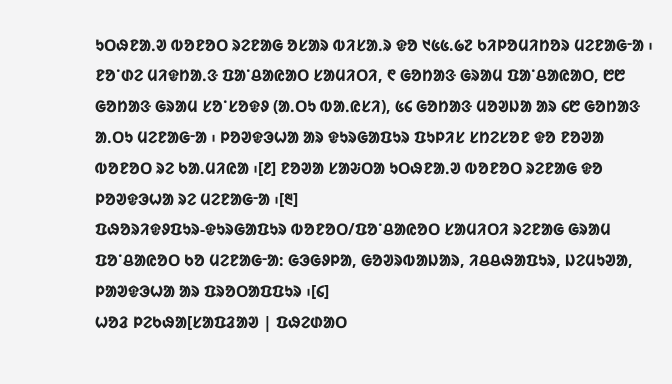ᱩᱛᱷᱱᱟᱹᱣ ᱵᱚᱱᱚᱛ ᱨᱮᱱᱟᱜ ᱚᱥᱟᱨ ᱵᱤᱥᱟᱹᱨ ᱫᱚ ᱑᱕᱕.᱙᱗ ᱠᱤᱞᱚᱢᱤᱴᱚᱨ ᱢᱮᱱᱟᱜᱼᱟ ᱾ ᱱᱚᱸᱰᱮ ᱢᱤᱫᱴᱟᱹᱝ ᱯᱟᱸᱪᱟᱭᱟᱛ ᱥᱟᱢᱤᱛᱤ, ᱖ ᱜᱚᱴᱟᱝ ᱜᱨᱟᱢ ᱯᱟᱸᱪᱟᱭᱟᱛ, ᱘᱘ ᱜᱚᱴᱟᱝ ᱜᱨᱟᱢ ᱥᱚᱸᱥᱚᱫᱽ (ᱟᱹᱛᱩ ᱵᱟᱹᱭᱥᱤ), ᱕᱔ ᱜᱚᱴᱟᱝ ᱢᱚᱣᱡᱟ ᱟᱨ ᱔᱘ ᱜᱚᱴᱟᱝ ᱟᱹᱛᱩ ᱢᱮᱱᱟᱜᱼᱟ ᱾ ᱞᱚᱣᱫᱳᱦᱟ ᱟᱨ ᱫᱩᱨᱜᱟᱯᱩᱨ ᱯᱩᱞᱤᱥ ᱥᱴᱮᱥᱚᱱ ᱫᱚ ᱱᱚᱣᱟ ᱵᱚᱱᱚᱛ ᱨᱮ ᱠᱟᱹᱢᱤᱭᱟ ᱾[᱒] ᱱᱚᱣᱟ ᱥᱟᱶᱛᱟ ᱩᱛᱷᱱᱟᱹᱣ ᱵᱚᱱᱚᱛ ᱨᱮᱱᱟᱜ ᱫᱚ ᱞᱚᱣᱫᱳᱦᱟ ᱨᱮ ᱢᱮᱱᱟᱜᱼᱟ ᱾[᱓]
ᱯᱷᱚᱨᱤᱫᱽᱯᱩᱨ-ᱫᱩᱨᱜᱟᱯᱩᱨ ᱵᱚᱱᱚᱛ/ᱯᱚᱸᱪᱟᱭᱚᱛ ᱥᱟᱢᱤᱛᱤ ᱨᱮᱱᱟᱜ ᱜᱨᱟᱢ ᱯᱚᱸᱪᱟᱭᱚᱛ ᱠᱚ ᱢᱮᱱᱟᱜᱼᱟ: ᱜᱳᱜᱽᱞᱟ, ᱜᱚᱣᱨᱵᱟᱡᱟᱨ, ᱤᱪᱪᱷᱟᱯᱩᱨ, ᱡᱮᱢᱩᱣᱟ, ᱞᱟᱣᱫᱳᱦᱟ ᱟᱨ ᱯᱨᱚᱛᱟᱯᱯᱩᱨ ᱾[᱔]
ᱦᱚᱲ ᱞᱮᱠᱷᱟ[ᱥᱟᱯᱲᱟᱣ | ᱯᱷᱮᱰᱟᱛ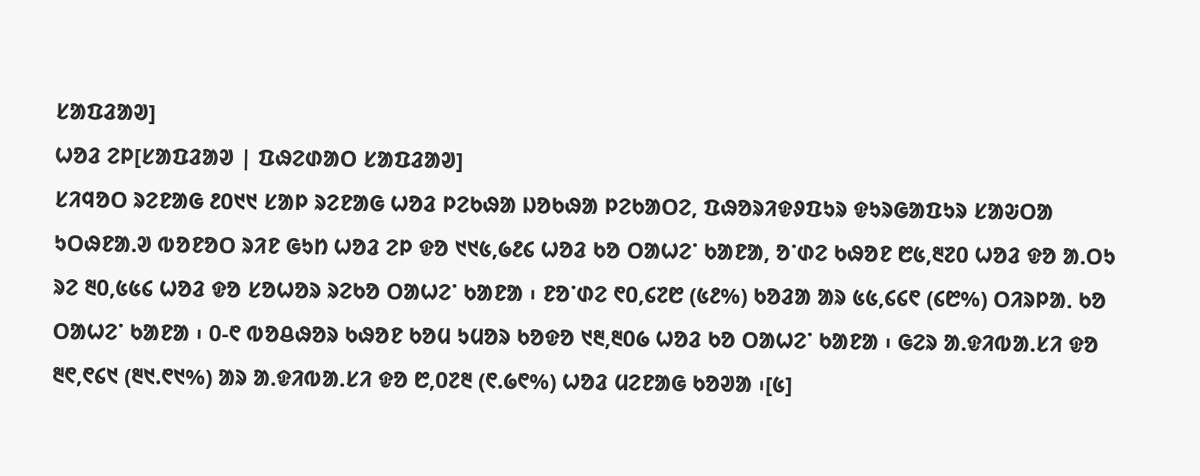ᱥᱟᱯᱲᱟᱣ]
ᱦᱚᱲ ᱮᱞ[ᱥᱟᱯᱲᱟᱣ | ᱯᱷᱮᱰᱟᱛ ᱥᱟᱯᱲᱟᱣ]
ᱥᱤᱧᱚᱛ ᱨᱮᱱᱟᱜ ᱒᱐᱑᱑ ᱥᱟᱞ ᱨᱮᱱᱟᱜ ᱦᱚᱲ ᱞᱮᱠᱷᱟ ᱡᱚᱠᱷᱟ ᱞᱮᱠᱟᱛᱮ, ᱯᱷᱚᱨᱤᱫᱽᱯᱩᱨ ᱫᱩᱨᱜᱟᱯᱩᱨ ᱥᱟᱶᱛᱟ ᱩᱛᱷᱱᱟᱹᱣ ᱵᱚᱱᱚᱛ ᱨᱤᱱ ᱜᱩᱴ ᱦᱚᱲ ᱮᱞ ᱫᱚ ᱑᱑᱕,᱙᱒᱔ ᱦᱚᱲ ᱠᱚ ᱛᱟᱦᱮᱸ ᱠᱟᱱᱟ, ᱚᱸᱰᱮ ᱠᱷᱚᱱ ᱘᱕,᱓᱗᱐ ᱦᱚᱲ ᱫᱚ ᱟᱹᱛᱩ ᱨᱮ ᱓᱐,᱕᱕᱔ ᱦᱚᱲ ᱫᱚ ᱥᱚᱦᱚᱨ ᱨᱮᱠᱚ ᱛᱟᱦᱮᱸ ᱠᱟᱱᱟ ᱾ ᱱᱚᱸᱰᱮ ᱖᱐,᱔᱗᱘ (᱕᱒%) ᱠᱚᱲᱟ ᱟᱨ ᱕᱕,᱔᱔᱖ (᱔᱘%) ᱛᱤᱨᱞᱟᱹ ᱠᱚ ᱛᱟᱦᱮᱸ ᱠᱟᱱᱟ ᱾ ᱐-᱖ ᱵᱚᱪᱷᱚᱨ ᱠᱷᱚᱱ ᱠᱚᱢ ᱩᱢᱚᱨ ᱠᱚᱫᱚ ᱑᱓,᱓᱐᱙ ᱦᱚᱲ ᱠᱚ ᱛᱟᱦᱮᱸ ᱠᱟᱱᱟ ᱾ ᱜᱮᱨ ᱟᱹᱫᱤᱵᱟᱹᱥᱤ ᱫᱚ ᱓᱖,᱖᱔᱑ (᱓᱑.᱖᱑%) ᱟᱨ ᱟᱹᱫᱤᱵᱟᱹᱥᱤ ᱫᱚ ᱘,᱐᱗᱓ (᱖.᱙᱖%) ᱦᱚᱲ ᱢᱮᱱᱟᱜ ᱠᱚᱣᱟ ᱾[᱕]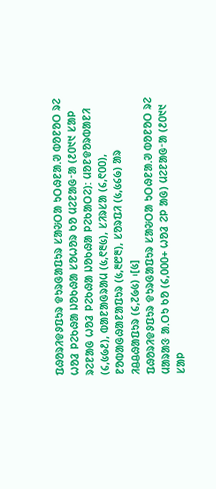ᱯᱷᱚᱨᱤᱫᱽᱯᱩᱨ ᱫᱩᱨᱜᱟᱯᱩᱨ ᱥᱟᱶᱛᱟ ᱩᱛᱷᱱᱟᱹᱣ ᱵᱚᱱᱚᱛ ᱨᱮ ᱦᱚᱲ ᱞᱮᱠᱷᱟ ᱡᱚᱠᱷᱟ ᱥᱚᱦᱚᱨ ᱠᱚ ᱢᱮᱱᱟᱜᱼᱟ (᱒᱐᱑᱑ ᱥᱟᱞ ᱨᱮᱱᱟᱜ ᱦᱚᱲ ᱞᱮᱠᱷᱟ ᱡᱚᱠᱷᱟ ᱞᱮᱠᱟᱛᱮ): ᱢᱚᱱᱫᱚᱨᱵᱟᱱᱤ (᱔,᱕᱙᱒), ᱵᱟᱱᱟᱜᱨᱟᱢ (᱕,᱖᱓᱕), ᱥᱤᱨᱥᱟ (᱔,᱖᱐᱐), ᱱᱚᱵᱟᱜᱷᱟᱱᱟᱯᱩᱨ (᱕,᱓᱘᱓), ᱥᱚᱨᱯᱤ (᱕,᱕᱔᱙) ᱟᱨ ᱤᱪᱪᱷᱟᱯᱩᱨ (᱔,᱗᱙᱕) ᱾[᱕]
ᱯᱷᱚᱨᱤᱫᱽᱯᱩᱨ ᱫᱩᱨᱜᱟᱯᱩᱨ ᱥᱟᱶᱛᱟ ᱩᱛᱷᱱᱟᱹᱣ ᱵᱚᱱᱚᱛ ᱨᱮ ᱢᱟᱨᱟᱝ ᱟᱹᱛᱩ ᱠᱚ (᱔,᱐᱐᱐+ ᱦᱚᱲ ᱮᱞ ᱟᱜ) ᱢᱮᱱᱟᱜᱼᱟ (᱒᱐᱑᱑ ᱥᱟᱞ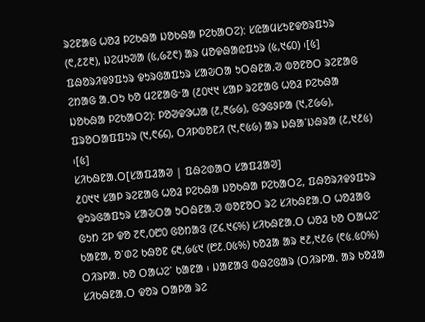ᱨᱮᱱᱟᱜ ᱦᱚᱲ ᱞᱮᱠᱷᱟ ᱡᱚᱠᱷᱟ ᱞᱮᱠᱟᱛᱮ): ᱥᱭᱟᱢᱥᱩᱱᱫᱚᱨᱯᱩᱨ (᱖,᱒᱗᱓), ᱡᱮᱢᱩᱣᱟ (᱕,᱙᱗᱖) ᱟᱨ ᱢᱚᱫᱷᱟᱭᱯᱩᱨ (᱕,᱑᱔᱐) ᱾[᱕]
ᱯᱷᱚᱨᱤᱫᱽᱯᱩᱨ ᱫᱩᱨᱜᱟᱯᱩᱨ ᱥᱟᱶᱛᱟ ᱩᱛᱷᱱᱟᱹᱣ ᱵᱚᱱᱚᱛ ᱨᱮᱱᱟᱜ ᱮᱴᱟᱜ ᱟᱹᱛᱩ ᱠᱚ ᱢᱮᱱᱟᱜᱼᱟ (᱒᱐᱑᱑ ᱥᱟᱞ ᱨᱮᱱᱟᱜ ᱦᱚᱲ ᱞᱮᱠᱷᱟ ᱡᱚᱠᱷᱟ ᱞᱮᱠᱟᱛᱮ): ᱞᱚᱣᱫᱳᱦᱟ (᱒,᱓᱙᱙), ᱜᱳᱜᱽᱞᱟ (᱑,᱗᱙᱙), ᱯᱨᱚᱛᱟᱯᱯᱩᱨ (᱑,᱖᱔᱔), ᱛᱤᱞᱵᱚᱱᱤ (᱑,᱖᱕᱙) ᱟᱨ ᱡᱷᱟᱸᱡᱷᱨᱟ (᱒,᱑᱒᱕) ᱾[᱕]
ᱥᱤᱠᱷᱱᱟᱹᱛ[ᱥᱟᱯᱲᱟᱣ | ᱯᱷᱮᱰᱟᱛ ᱥᱟᱯᱲᱟᱣ]
᱒᱐᱑᱑ ᱥᱟᱞ ᱨᱮᱱᱟᱜ ᱦᱚᱲ ᱞᱮᱠᱷᱟ ᱡᱚᱠᱷᱟ ᱞᱮᱠᱟᱛᱮ, ᱯᱷᱚᱨᱤᱫᱽᱯᱩᱨ ᱫᱩᱨᱜᱟᱯᱩᱨ ᱥᱟᱶᱛᱟ ᱩᱛᱷᱱᱟᱹᱣ ᱵᱚᱱᱚᱛ ᱨᱮ ᱥᱤᱠᱷᱱᱟᱹᱛ ᱦᱚᱲᱟᱜ ᱜᱩᱴ ᱮᱞ ᱫᱚ ᱗᱖,᱐᱘᱐ ᱜᱚᱴᱟᱝ (᱗᱔.᱑᱔%) ᱥᱤᱠᱷᱱᱟᱹᱛ ᱦᱚᱲ ᱠᱚ ᱛᱟᱦᱮᱸ ᱠᱟᱱᱟ, ᱚᱸᱰᱮ ᱠᱷᱚᱱ ᱔᱓,᱙᱕᱑ (᱘᱒.᱐᱕%) ᱠᱚᱲᱟ ᱟᱨ ᱓᱒,᱑᱒᱙ (᱖᱕.᱕᱐%) ᱛᱤᱨᱞᱟᱹ ᱠᱚ ᱛᱟᱦᱮᱸ ᱠᱟᱱᱟ ᱾ ᱡᱟᱱᱟᱝ ᱵᱷᱮᱜᱟᱨ (ᱛᱤᱨᱞᱟᱹ ᱟᱨ ᱠᱚᱲᱟ ᱥᱤᱠᱷᱱᱟᱹᱛ ᱫᱚᱨ ᱛᱟᱞᱟ ᱨᱮ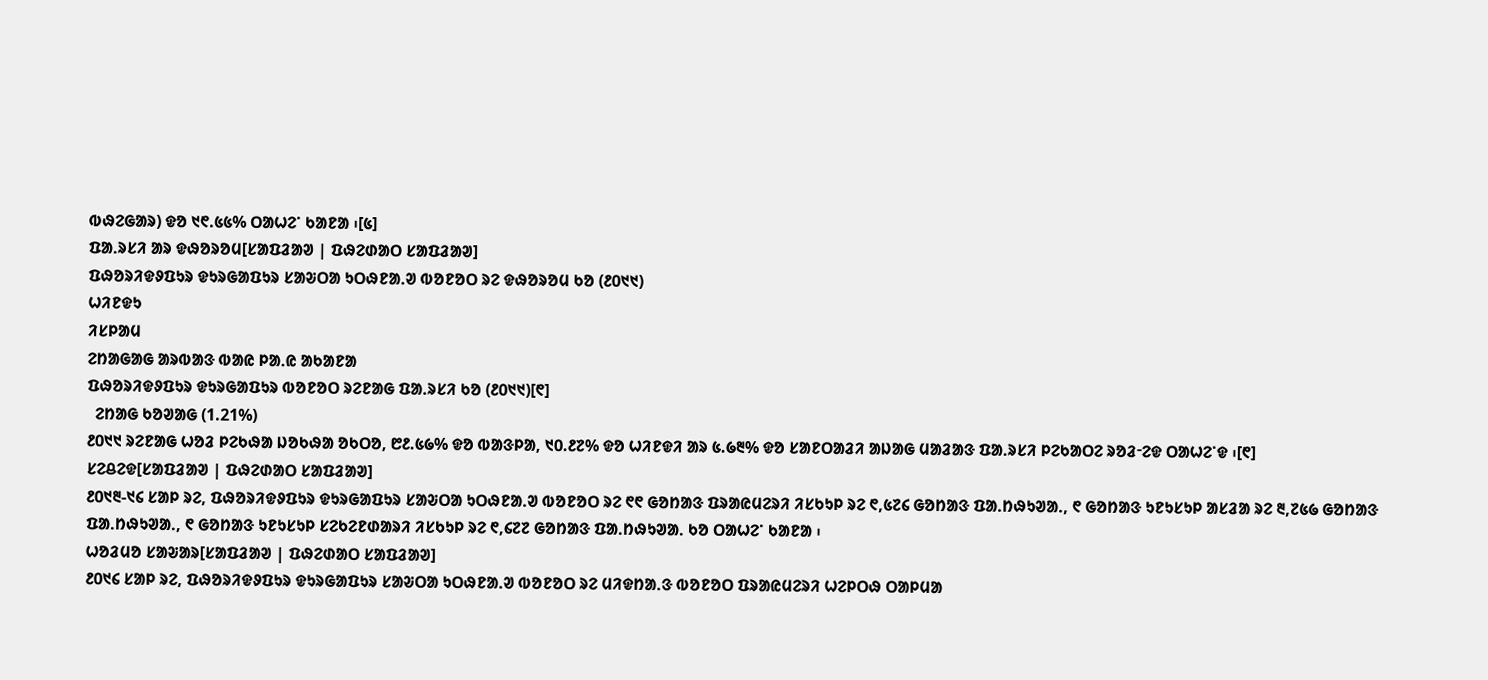ᱵᱷᱮᱜᱟᱨ) ᱫᱚ ᱑᱖.᱕᱕% ᱛᱟᱦᱮᱸ ᱠᱟᱱᱟ ᱾[᱕]
ᱯᱟᱹᱨᱥᱤ ᱟᱨ ᱫᱷᱚᱨᱚᱢ[ᱥᱟᱯᱲᱟᱣ | ᱯᱷᱮᱰᱟᱛ ᱥᱟᱯᱲᱟᱣ]
ᱯᱷᱚᱨᱤᱫᱽᱯᱩᱨ ᱫᱩᱨᱜᱟᱯᱩᱨ ᱥᱟᱶᱛᱟ ᱩᱛᱷᱱᱟᱹᱣ ᱵᱚᱱᱚᱛ ᱨᱮ ᱫᱷᱚᱨᱚᱢ ᱠᱚ (᱒᱐᱑᱑)
ᱦᱤᱱᱫᱩ
ᱤᱥᱞᱟᱢ
ᱮᱴᱟᱜᱟᱜ ᱟᱨᱵᱟᱝ ᱵᱟᱭ ᱞᱟᱹᱭ ᱟᱠᱟᱱᱟ
ᱯᱷᱚᱨᱤᱫᱽᱯᱩᱨ ᱫᱩᱨᱜᱟᱯᱩᱨ ᱵᱚᱱᱚᱛ ᱨᱮᱱᱟᱜ ᱯᱟᱹᱨᱥᱤ ᱠᱚ (᱒᱐᱑᱑)[᱖]
  ᱮᱴᱟᱜ ᱠᱚᱣᱟᱜ (1.21%)
᱒᱐᱑᱑ ᱨᱮᱱᱟᱜ ᱦᱚᱲ ᱞᱮᱠᱷᱟ ᱡᱚᱠᱷᱟ ᱚᱠᱛᱚ, ᱘᱒.᱕᱙% ᱫᱚ ᱵᱟᱝᱞᱟ, ᱑᱐.᱒᱗% ᱫᱚ ᱦᱤᱱᱫᱤ ᱟᱨ ᱕.᱙᱓% ᱫᱚ ᱥᱟᱱᱛᱟᱲᱤ ᱟᱡᱟᱜ ᱢᱟᱲᱟᱝ ᱯᱟᱹᱨᱥᱤ ᱞᱮᱠᱟᱛᱮ ᱨᱚᱲᱼᱮᱫ ᱛᱟᱦᱮᱸᱫ ᱾[᱖]
ᱥᱮᱪᱮᱫ[ᱥᱟᱯᱲᱟᱣ | ᱯᱷᱮᱰᱟᱛ ᱥᱟᱯᱲᱟᱣ]
᱒᱐᱑᱓-᱑᱔ ᱥᱟᱞ ᱨᱮ, ᱯᱷᱚᱨᱤᱫᱽᱯᱩᱨ ᱫᱩᱨᱜᱟᱯᱩᱨ ᱥᱟᱶᱛᱟ ᱩᱛᱷᱱᱟᱹᱣ ᱵᱚᱱᱚᱛ ᱨᱮ ᱖᱖ ᱜᱚᱴᱟᱝ ᱯᱨᱟᱭᱢᱮᱨᱤ ᱤᱥᱠᱩᱞ ᱨᱮ ᱖,᱕᱗᱔ ᱜᱚᱴᱟᱝ ᱯᱟᱹᱴᱷᱩᱣᱟᱹ, ᱖ ᱜᱚᱴᱟᱝ ᱩᱱᱩᱥᱩᱞ ᱟᱥᱲᱟ ᱨᱮ ᱓,᱗᱕᱙ ᱜᱚᱴᱟᱝ ᱯᱟᱹᱴᱷᱩᱣᱟᱹ, ᱖ ᱜᱚᱴᱟᱝ ᱩᱱᱩᱥᱩᱞ ᱥᱮᱠᱮᱱᱰᱟᱨᱤ ᱤᱥᱠᱩᱞ ᱨᱮ ᱖,᱔᱗᱗ ᱜᱚᱴᱟᱝ ᱯᱟᱹᱴᱷᱩᱣᱟᱹ ᱠᱚ ᱛᱟᱦᱮᱸ ᱠᱟᱱᱟ ᱾
ᱦᱚᱲᱢᱚ ᱥᱟᱶᱟᱨ[ᱥᱟᱯᱲᱟᱣ | ᱯᱷᱮᱰᱟᱛ ᱥᱟᱯᱲᱟᱣ]
᱒᱐᱑᱔ ᱥᱟᱞ ᱨᱮ, ᱯᱷᱚᱨᱤᱫᱽᱯᱩᱨ ᱫᱩᱨᱜᱟᱯᱩᱨ ᱥᱟᱶᱛᱟ ᱩᱛᱷᱱᱟᱹᱣ ᱵᱚᱱᱚᱛ ᱨᱮ ᱢᱤᱫᱴᱟᱹᱝ ᱵᱚᱱᱚᱛ ᱯᱨᱟᱭᱢᱮᱨᱤ ᱦᱮᱞᱛᱷ ᱛᱟᱞᱢᱟ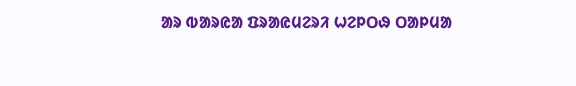ᱟᱨ ᱵᱟᱨᱭᱟ ᱯᱨᱟᱭᱢᱮᱨᱤ ᱦᱮᱞᱛᱷ ᱛᱟᱞᱢᱟ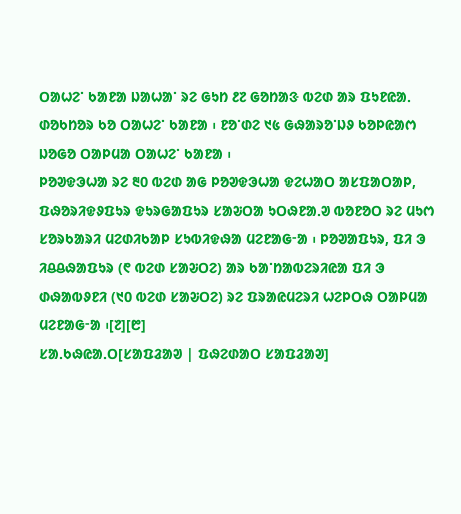ᱛᱟᱦᱮᱸ ᱠᱟᱱᱟ ᱡᱟᱦᱟᱸ ᱨᱮ ᱜᱩᱴ ᱒᱗ ᱜᱚᱴᱟᱝ ᱵᱮᱰ ᱟᱨ ᱯᱩᱱᱭᱟᱹ ᱰᱚᱠᱴᱚᱨ ᱠᱚ ᱛᱟᱦᱮᱸ ᱠᱟᱱᱟ ᱾ ᱱᱚᱸᱰᱮ ᱑᱕ ᱜᱷᱟᱨᱚᱸᱡᱽ ᱠᱚᱞᱭᱟᱬ ᱡᱚᱜᱚ ᱛᱟᱞᱢᱟ ᱛᱟᱦᱮᱸ ᱠᱟᱱᱟ ᱾
ᱞᱚᱣᱫᱳᱦᱟ ᱨᱮ ᱓᱐ ᱵᱮᱰ ᱟᱜ ᱞᱚᱣᱫᱳᱦᱟ ᱫᱮᱦᱟᱛ ᱟᱥᱯᱟᱛᱟᱞ, ᱯᱷᱚᱨᱤᱫᱽᱯᱩᱨ ᱫᱩᱨᱜᱟᱯᱩᱨ ᱥᱟᱶᱛᱟ ᱩᱛᱷᱱᱟᱹᱣ ᱵᱚᱱᱚᱛ ᱨᱮ ᱢᱩᱬ ᱥᱚᱨᱠᱟᱨᱤ ᱢᱮᱰᱤᱠᱟᱞ ᱥᱩᱵᱤᱫᱷᱟ ᱢᱮᱱᱟᱜᱼᱟ ᱾ ᱞᱚᱣᱟᱯᱩᱨ, ᱯᱤ ᱳ ᱤᱪᱪᱷᱟᱯᱩᱨ (᱖ ᱵᱮᱰ ᱥᱟᱶᱛᱮ) ᱟᱨ ᱠᱟᱸᱴᱟᱵᱮᱨᱤᱭᱟ ᱯᱤ ᱳ ᱰᱷᱟᱵᱽᱱᱤ (᱑᱐ ᱵᱮᱰ ᱥᱟᱶᱛᱮ) ᱨᱮ ᱯᱨᱟᱭᱢᱮᱨᱤ ᱦᱮᱞᱛᱷ ᱛᱟᱞᱢᱟ ᱢᱮᱱᱟᱜᱼᱟ ᱾[᱗][᱘]
ᱥᱟᱹᱠᱷᱭᱟᱹᱛ[ᱥᱟᱯᱲᱟᱣ | ᱯᱷᱮᱰᱟᱛ ᱥᱟᱯᱲᱟᱣ]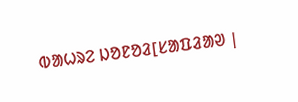ᱵᱟᱦᱨᱮ ᱡᱚᱱᱚᱲ[ᱥᱟᱯᱲᱟᱣ |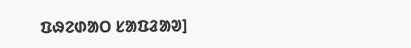ᱯᱷᱮᱰᱟᱛ ᱥᱟᱯᱲᱟᱣ]